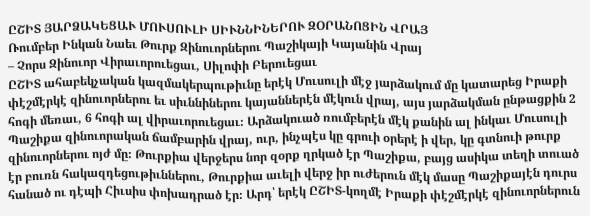ԸՇԻՏ ՅԱՐՁԱԿԵՑԱՒ ՄՈՒՍՈՒԼԻ ՍԻՒՆՆԻՆԵՐՈՒ ԶՕՐԱՆՈՑԻՆ ՎՐԱՅ
Ռումբեր Ինկան Նաեւ Թուրք Զինուորներու Պաշիկայի Կայանին Վրայ
– Չորս Զինուոր Վիրաւորուեցաւ, Սիլոփի Բերուեցաւ
ԸՇԻՏ ահաբեկչական կազմակերպութիւնը երէկ Մուսուլի մէջ յարձակում մը կատարեց Իրաքի փէշմէրկէ զինուորներու եւ սիւննիներու կայաններէն մէկուն վրայ, այս յարձակման ընթացքին 2 հոգի մեռաւ, 6 հոգի ալ վիրաւորուեցաւ։ Արձակուած ռումբերէն մէկ քանին ալ ինկաւ Մուսուլի Պաշիքա զինուորական ճամբարին վրայ, ուր, ինչպէս կը գրուի օրերէ ի վեր, կը գտնուի թուրք զինուորներու ոյժ մը։ Թուրքիա վերջերս նոր զօրք ղրկած էր Պաշիքա, բայց ասիկա տեղի տուած էր բուռն հակազդեցութիւններու, Թուրքիա աւելի վերջ իր ուժերուն մէկ մասը Պաշիքայէն դուրս հանած ու դէպի Հիւսիս փոխադրած էր։ Արդ՝ երէկ ԸՇԻՏ-կողմէ Իրաքի փէշմէրկէ զինուորներուն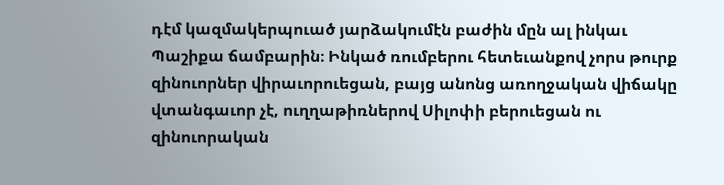դէմ կազմակերպուած յարձակումէն բաժին մըն ալ ինկաւ Պաշիքա ճամբարին։ Ինկած ռումբերու հետեւանքով չորս թուրք զինուորներ վիրաւորուեցան, բայց անոնց առողջական վիճակը վտանգաւոր չէ, ուղղաթիռներով Սիլոփի բերուեցան ու զինուորական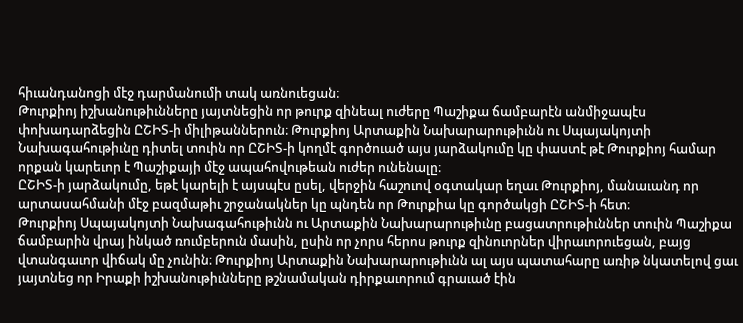հիւանդանոցի մէջ դարմանումի տակ առնուեցան։
Թուրքիոյ իշխանութիւնները յայտնեցին որ թուրք զինեալ ուժերը Պաշիքա ճամբարէն անմիջապէս փոխադարձեցին ԸՇԻՏ-ի միլիթաններուն։ Թուրքիոյ Արտաքին Նախարարութիւնն ու Սպայակոյտի Նախագահութիւնը դիտել տուին որ ԸՇԻՏ-ի կողմէ գործուած այս յարձակումը կը փաստէ թէ Թուրքիոյ համար որքան կարեւոր է Պաշիքայի մէջ ապահովութեան ուժեր ունենալը։
ԸՇԻՏ-ի յարձակումը, եթէ կարելի է այսպէս ըսել, վերջին հաշուով օգտակար եղաւ Թուրքիոյ, մանաւանդ որ արտասահմանի մէջ բազմաթիւ շրջանակներ կը պնդեն որ Թուրքիա կը գործակցի ԸՇԻՏ-ի հետ։
Թուրքիոյ Սպայակոյտի Նախագահութիւնն ու Արտաքին Նախարարութիւնը բացատրութիւններ տուին Պաշիքա ճամբարին վրայ ինկած ռումբերուն մասին, ըսին որ չորս հերոս թուրք զինուորներ վիրաւորուեցան, բայց վտանգաւոր վիճակ մը չունին։ Թուրքիոյ Արտաքին Նախարարութիւնն ալ այս պատահարը առիթ նկատելով ցաւ յայտնեց որ Իրաքի իշխանութիւնները թշնամական դիրքաւորում գրաւած էին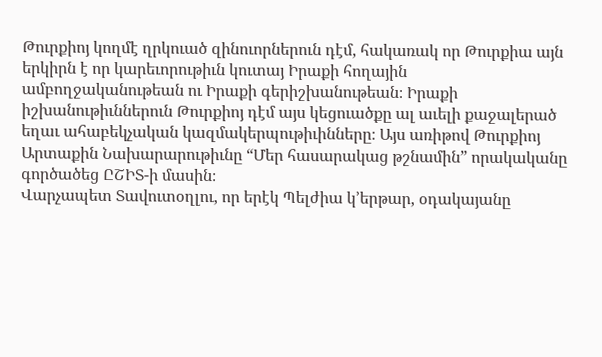Թուրքիոյ կողմէ ղրկուած զինուորներուն դէմ, հակառակ որ Թուրքիա այն երկիրն է որ կարեւորութիւն կուտայ Իրաքի հողային ամբողջականութեան ու Իրաքի գերիշխանութեան։ Իրաքի իշխանութիւններուն Թուրքիոյ դէմ այս կեցուածքը ալ աւելի քաջալերած եղաւ ահաբեկչական կազմակերպութիւինները։ Այս առիթով Թուրքիոյ Արտաքին Նախարարութիւնը “Մեր հասարակաց թշնամին” որակականը գործածեց ԸՇԻՏ-ի մասին։
Վարչապետ Տավուտօղլու, որ երէկ Պելժիա կ՚երթար, օդակայանը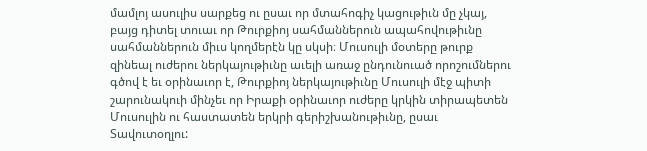մամլոյ ասուլիս սարքեց ու ըսաւ որ մտահոգիչ կացութիւն մը չկայ, բայց դիտել տուաւ որ Թուրքիոյ սահմաններուն ապահովութիւնը սահմաններուն միւս կողմերէն կը սկսի։ Մուսուլի մօտերը թուրք զինեալ ուժերու ներկայութիւնը աւելի առաջ ընդունուած որոշումներու գծով է եւ օրինաւոր է, Թուրքիոյ ներկայութիւնը Մուսուլի մէջ պիտի շարունակուի մինչեւ որ Իրաքի օրինաւոր ուժերը կրկին տիրապետեն Մուսուլին ու հաստատեն երկրի գերիշխանութիւնը, ըսաւ Տավուտօղլու: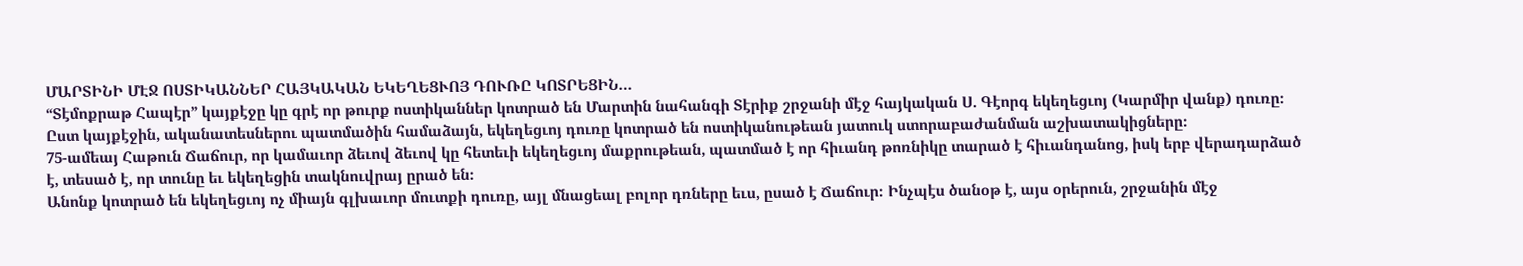ՄԱՐՏԻՆԻ ՄԷՋ ՈՍՏԻԿԱՆՆԵՐ ՀԱՅԿԱԿԱՆ ԵԿԵՂԵՑՒՈՅ ԴՈՒՌԸ ԿՈՏՐԵՑԻՆ…
“Տէմոքրաթ Հապէր” կայքէջը կը գրէ որ թուրք ոստիկաններ կոտրած են Մարտին նահանգի Տէրիք շրջանի մէջ հայկական Ս. Գէորգ եկեղեցւոյ (Կարմիր վանք) դուռը։ Ըստ կայքէջին, ականատեսներու պատմածին համաձայն, եկեղեցւոյ դուռը կոտրած են ոստիկանութեան յատուկ ստորաբաժանման աշխատակիցները։
75-ամեայ Հաթուն Ճաճուր, որ կամաւոր ձեւով ձեւով կը հետեւի եկեղեցւոյ մաքրութեան, պատմած է որ հիւանդ թոռնիկը տարած է հիւանդանոց, իսկ երբ վերադարձած է, տեսած է, որ տունը եւ եկեղեցին տակնուվրայ ըրած են։
Անոնք կոտրած են եկեղեցւոյ ոչ միայն գլխաւոր մուտքի դուռը, այլ մնացեալ բոլոր դռները եւս, ըսած է Ճաճուր։ Ինչպէս ծանօթ է, այս օրերուն, շրջանին մէջ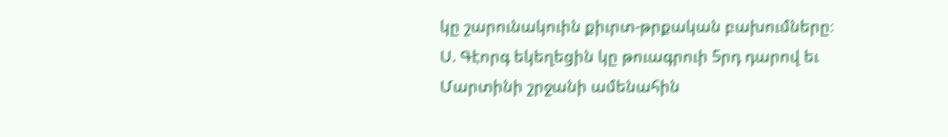կը շարունակուին քիւրտ-թրքական բախումները։ Ս. Գէորգ եկեղեցին կը թուագրուի 5րդ դարով եւ Մարտինի շրջանի ամենահին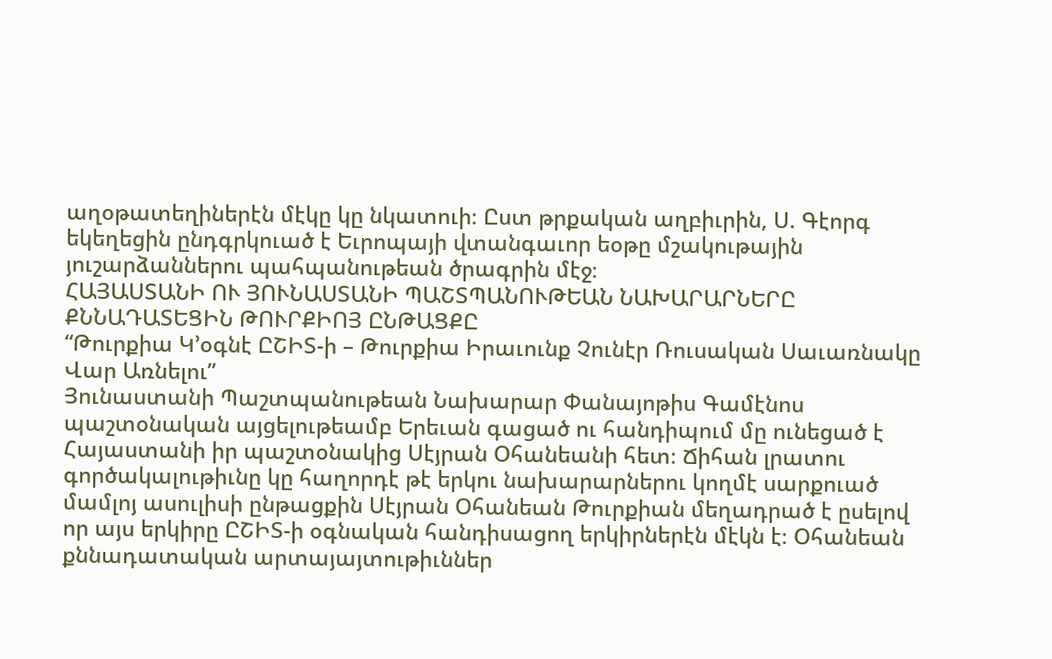աղօթատեղիներէն մէկը կը նկատուի։ Ըստ թրքական աղբիւրին, Ս. Գէորգ եկեղեցին ընդգրկուած է Եւրոպայի վտանգաւոր եօթը մշակութային յուշարձաններու պահպանութեան ծրագրին մէջ։
ՀԱՅԱՍՏԱՆԻ ՈՒ ՅՈՒՆԱՍՏԱՆԻ ՊԱՇՏՊԱՆՈՒԹԵԱՆ ՆԱԽԱՐԱՐՆԵՐԸ ՔՆՆԱԴԱՏԵՑԻՆ ԹՈՒՐՔԻՈՅ ԸՆԹԱՑՔԸ
“Թուրքիա Կ՚օգնէ ԸՇԻՏ-ի – Թուրքիա Իրաւունք Չունէր Ռուսական Սաւառնակը Վար Առնելու”
Յունաստանի Պաշտպանութեան Նախարար Փանայոթիս Գամէնոս պաշտօնական այցելութեամբ Երեւան գացած ու հանդիպում մը ունեցած է Հայաստանի իր պաշտօնակից Սէյրան Օհանեանի հետ։ Ճիհան լրատու գործակալութիւնը կը հաղորդէ թէ երկու նախարարներու կողմէ սարքուած մամլոյ ասուլիսի ընթացքին Սէյրան Օհանեան Թուրքիան մեղադրած է ըսելով որ այս երկիրը ԸՇԻՏ-ի օգնական հանդիսացող երկիրներէն մէկն է։ Օհանեան քննադատական արտայայտութիւններ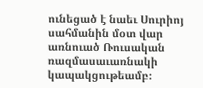ունեցած է նաեւ Սուրիոյ սահմանին մօտ վար առնուած Ռուսական ռազմասաւառնակի կապակցութեամբ։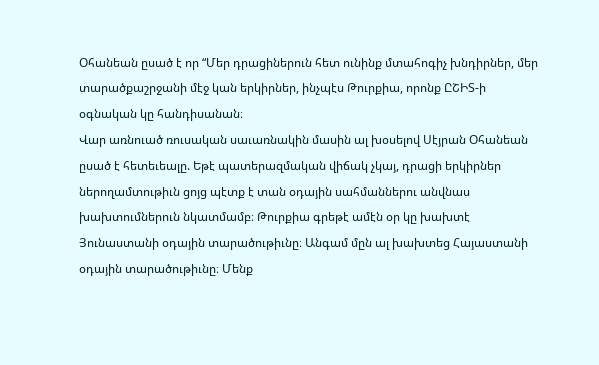Օհանեան ըսած է որ “Մեր դրացիներուն հետ ունինք մտահոգիչ խնդիրներ, մեր տարածքաշրջանի մէջ կան երկիրներ, ինչպէս Թուրքիա, որոնք ԸՇԻՏ-ի օգնական կը հանդիսանան։
Վար առնուած ռուսական սաւառնակին մասին ալ խօսելով Սէյրան Օհանեան ըսած է հետեւեալը. Եթէ պատերազմական վիճակ չկայ, դրացի երկիրներ ներողամտութիւն ցոյց պէտք է տան օդային սահմաններու անվնաս խախտումներուն նկատմամբ։ Թուրքիա գրեթէ ամէն օր կը խախտէ Յունաստանի օդային տարածութիւնը։ Անգամ մըն ալ խախտեց Հայաստանի օդային տարածութիւնը։ Մենք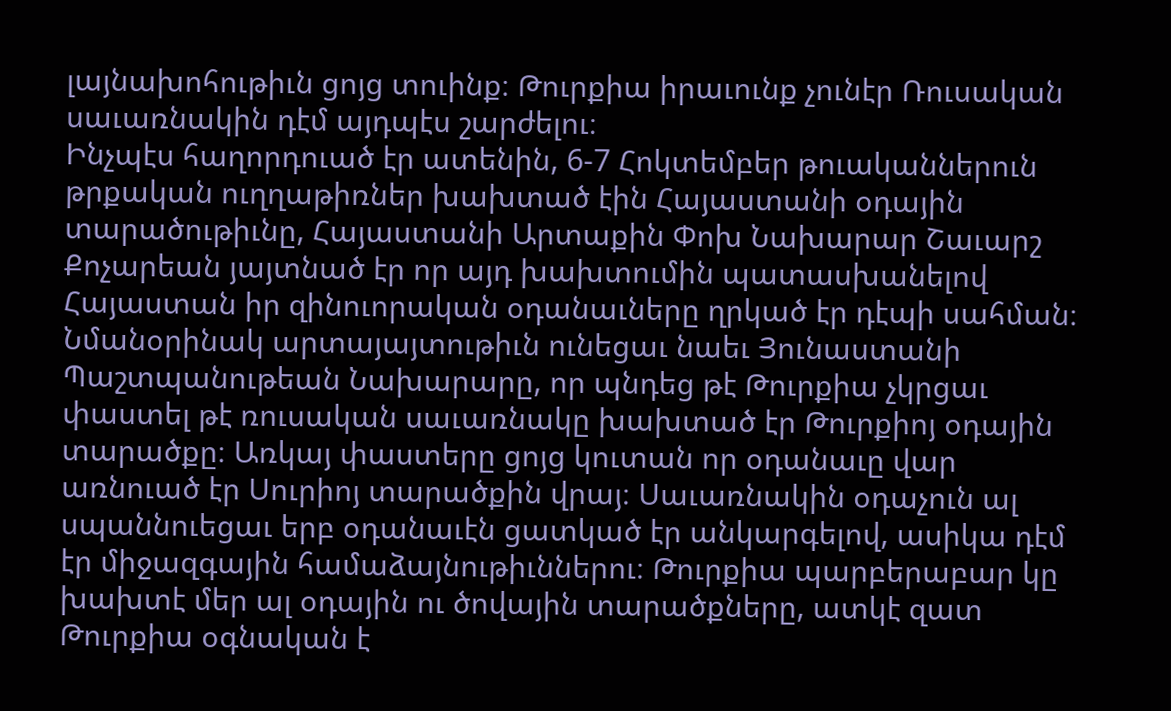լայնախոհութիւն ցոյց տուինք։ Թուրքիա իրաւունք չունէր Ռուսական սաւառնակին դէմ այդպէս շարժելու։
Ինչպէս հաղորդուած էր ատենին, 6-7 Հոկտեմբեր թուականներուն թրքական ուղղաթիռներ խախտած էին Հայաստանի օդային տարածութիւնը, Հայաստանի Արտաքին Փոխ Նախարար Շաւարշ Քոչարեան յայտնած էր որ այդ խախտումին պատասխանելով Հայաստան իր զինուորական օդանաւները ղրկած էր դէպի սահման։
Նմանօրինակ արտայայտութիւն ունեցաւ նաեւ Յունաստանի Պաշտպանութեան Նախարարը, որ պնդեց թէ Թուրքիա չկրցաւ փաստել թէ ռուսական սաւառնակը խախտած էր Թուրքիոյ օդային տարածքը։ Առկայ փաստերը ցոյց կուտան որ օդանաւը վար առնուած էր Սուրիոյ տարածքին վրայ։ Սաւառնակին օդաչուն ալ սպաննուեցաւ երբ օդանաւէն ցատկած էր անկարգելով, ասիկա դէմ էր միջազգային համաձայնութիւններու։ Թուրքիա պարբերաբար կը խախտէ մեր ալ օդային ու ծովային տարածքները, ատկէ զատ Թուրքիա օգնական է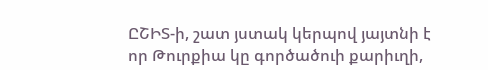ԸՇԻՏ-ի, շատ յստակ կերպով յայտնի է որ Թուրքիա կը գործածուի քարիւղի,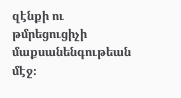զէնքի ու թմրեցուցիչի մաքսանենգութեան մէջ։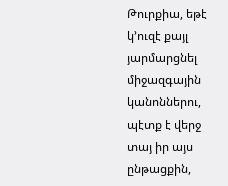Թուրքիա, եթէ կ՚ուզէ քայլ յարմարցնել միջազգային կանոններու, պէտք է վերջ տայ իր այս ընթացքին,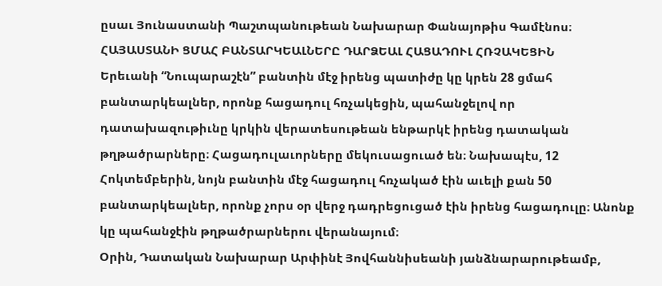ըսաւ Յունաստանի Պաշտպանութեան Նախարար Փանայոթիս Գամէնոս։
ՀԱՅԱՍՏԱՆԻ ՑՄԱՀ ԲԱՆՏԱՐԿԵԱԼՆԵՐԸ ԴԱՐՁԵԱԼ ՀԱՑԱԴՈՒԼ ՀՌՉԱԿԵՑԻՆ
Երեւանի “Նուպարաշէն” բանտին մէջ իրենց պատիժը կը կրեն 28 ցմահ բանտարկեալներ, որոնք հացադուլ հռչակեցին, պահանջելով որ դատախազութիւնը կրկին վերատեսութեան ենթարկէ իրենց դատական թղթածրարները։ Հացադուլաւորները մեկուսացուած են։ Նախապէս, 12 Հոկտեմբերին, նոյն բանտին մէջ հացադուլ հռչակած էին աւելի քան 50 բանտարկեալներ, որոնք չորս օր վերջ դադրեցուցած էին իրենց հացադուլը։ Անոնք կը պահանջէին թղթածրարներու վերանայում։
Օրին, Դատական Նախարար Արփինէ Յովհաննիսեանի յանձնարարութեամբ,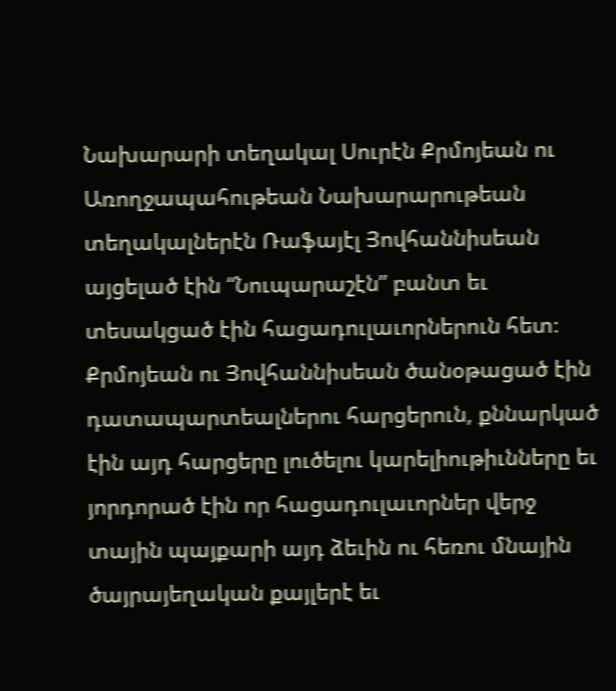Նախարարի տեղակալ Սուրէն Քրմոյեան ու Առողջապահութեան Նախարարութեան տեղակալներէն Ռաֆայէլ Յովհաննիսեան այցելած էին “Նուպարաշէն” բանտ եւ տեսակցած էին հացադուլաւորներուն հետ։
Քրմոյեան ու Յովհաննիսեան ծանօթացած էին դատապարտեալներու հարցերուն, քննարկած էին այդ հարցերը լուծելու կարելիութիւնները եւ յորդորած էին որ հացադուլաւորներ վերջ տային պայքարի այդ ձեւին ու հեռու մնային ծայրայեղական քայլերէ եւ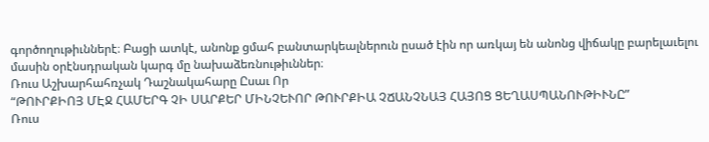գործողութիւններէ։ Բացի ատկէ, անոնք ցմահ բանտարկեալներուն ըսած էին որ առկայ են անոնց վիճակը բարելաւելու մասին օրէնսդրական կարգ մը նախաձեռնութիւններ։
Ռուս Աշխարհահռչակ Դաշնակահարը Ըսաւ Որ
“ԹՈՒՐՔԻՈՅ ՄԷՋ ՀԱՄԵՐԳ ՉԻ ՍԱՐՔԵՐ ՄԻՆՉԵՒՈՐ ԹՈՒՐՔԻԱ ՉՃԱՆՉՆԱՅ ՀԱՅՈՑ ՑԵՂԱՍՊԱՆՈՒԹԻՒՆԸ”
Ռուս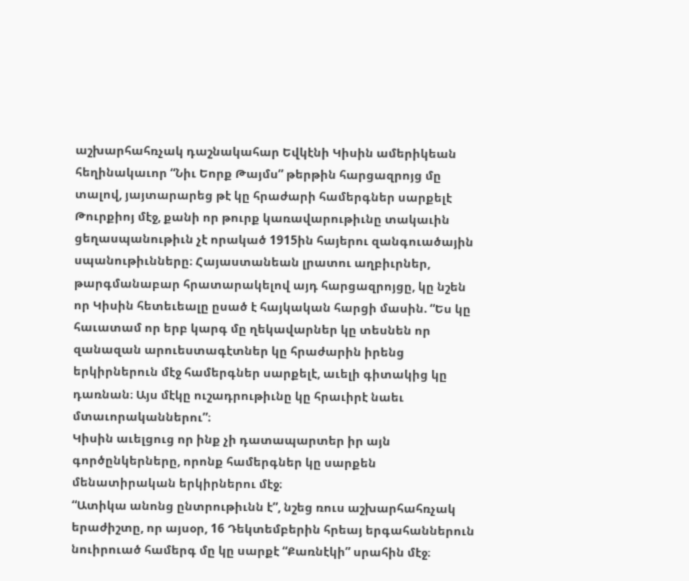աշխարհահռչակ դաշնակահար Եվկէնի Կիսին ամերիկեան հեղինակաւոր “Նիւ Եորք Թայմս” թերթին հարցազրոյց մը տալով, յայտարարեց թէ կը հրաժարի համերգներ սարքելէ Թուրքիոյ մէջ, քանի որ թուրք կառավարութիւնը տակաւին ցեղասպանութիւն չէ որակած 1915ին հայերու զանգուածային սպանութիւնները։ Հայաստանեան լրատու աղբիւրներ, թարգմանաբար հրատարակելով այդ հարցազրոյցը, կը նշեն որ Կիսին հետեւեալը ըսած է հայկական հարցի մասին. “Ես կը հաւատամ որ երբ կարգ մը ղեկավարներ կը տեսնեն որ զանազան արուեստագէտներ կը հրաժարին իրենց երկիրներուն մէջ համերգներ սարքելէ, աւելի գիտակից կը դառնան։ Այս մէկը ուշադրութիւնը կը հրաւիրէ նաեւ մտաւորականներու”։
Կիսին աւելցուց որ ինք չի դատապարտեր իր այն գործընկերները, որոնք համերգներ կը սարքեն մենատիրական երկիրներու մէջ։
“Ատիկա անոնց ընտրութիւնն է”, նշեց ռուս աշխարհահռչակ երաժիշտը, որ այսօր, 16 Դեկտեմբերին հրեայ երգահաններուն նուիրուած համերգ մը կը սարքէ “Քառնէկի” սրահին մէջ։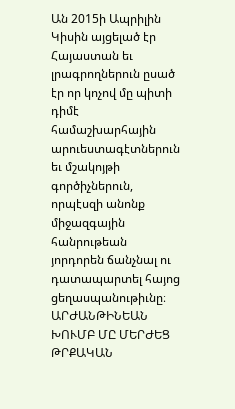Ան 2015ի Ապրիլին Կիսին այցելած էր Հայաստան եւ լրագրողներուն ըսած էր որ կոչով մը պիտի դիմէ համաշխարհային արուեստագէտներուն եւ մշակոյթի գործիչներուն, որպէսզի անոնք միջազգային հանրութեան յորդորեն ճանչնալ ու դատապարտել հայոց ցեղասպանութիւնը։
ԱՐԺԱՆԹԻՆԵԱՆ ԽՈՒՄԲ ՄԸ ՄԵՐԺԵՑ ԹՐՔԱԿԱՆ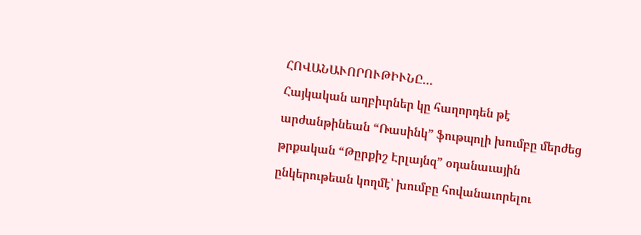ՀՈՎԱՆԱՒՈՐՈՒԹԻՒՆԸ…
Հայկական աղբիւրներ կը հաղորդեն թէ արժանթինեան “Ռասինկ” ֆութպոլի խումբը մերժեց թրքական “Թըրքիշ Էրլայնզ” օդանաւային ընկերութեան կողմէ՝ խումբը հովանաւորելու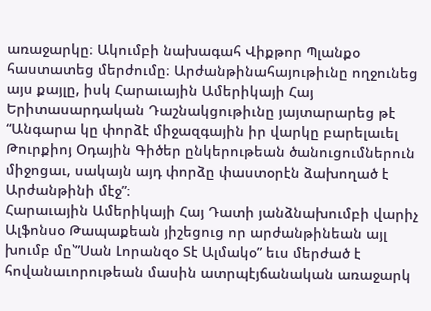առաջարկը։ Ակումբի նախագահ Վիքթոր Պլանքօ հաստատեց մերժումը։ Արժանթինահայութիւնը ողջունեց այս քայլը, իսկ Հարաւային Ամերիկայի Հայ Երիտասարդական Դաշնակցութիւնը յայտարարեց թէ “Անգարա կը փորձէ միջազգային իր վարկը բարելաւել Թուրքիոյ Օդային Գիծեր ընկերութեան ծանուցումներուն միջոցաւ, սակայն այդ փորձը փաստօրէն ձախողած է Արժանթինի մէջ”։
Հարաւային Ամերիկայի Հայ Դատի յանձնախումբի վարիչ Ալֆոնսօ Թապաքեան յիշեցուց որ արժանթինեան այլ խումբ մը՝”Սան Լորանզօ Տէ Ալմակօ” եւս մերժած է հովանաւորութեան մասին ատրպէյճանական առաջարկ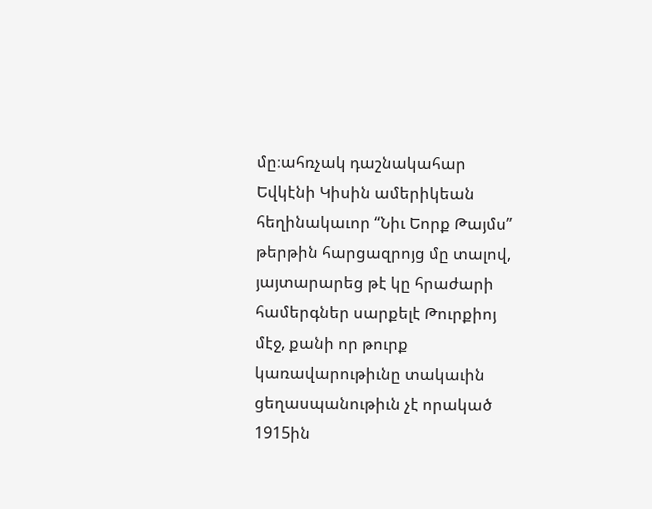մը։ահռչակ դաշնակահար Եվկէնի Կիսին ամերիկեան հեղինակաւոր “Նիւ Եորք Թայմս” թերթին հարցազրոյց մը տալով, յայտարարեց թէ կը հրաժարի համերգներ սարքելէ Թուրքիոյ մէջ, քանի որ թուրք կառավարութիւնը տակաւին ցեղասպանութիւն չէ որակած 1915ին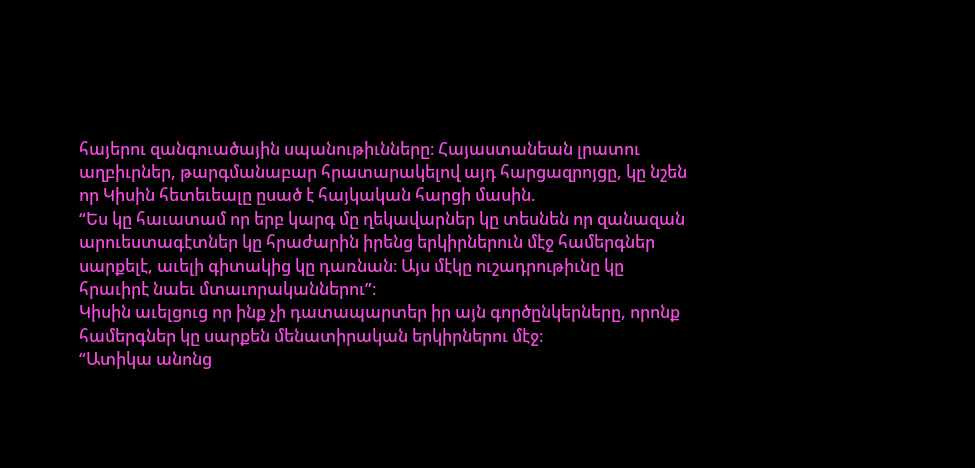հայերու զանգուածային սպանութիւնները։ Հայաստանեան լրատու աղբիւրներ, թարգմանաբար հրատարակելով այդ հարցազրոյցը, կը նշեն որ Կիսին հետեւեալը ըսած է հայկական հարցի մասին.
“Ես կը հաւատամ որ երբ կարգ մը ղեկավարներ կը տեսնեն որ զանազան արուեստագէտներ կը հրաժարին իրենց երկիրներուն մէջ համերգներ սարքելէ, աւելի գիտակից կը դառնան։ Այս մէկը ուշադրութիւնը կը հրաւիրէ նաեւ մտաւորականներու”։
Կիսին աւելցուց որ ինք չի դատապարտեր իր այն գործընկերները, որոնք համերգներ կը սարքեն մենատիրական երկիրներու մէջ։
“Ատիկա անոնց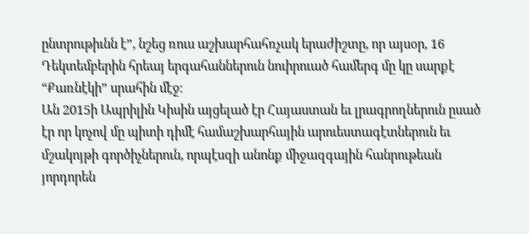ընտրութիւնն է”, նշեց ռուս աշխարհահռչակ երաժիշտը, որ այսօր, 16 Դեկտեմբերին հրեայ երգահաններուն նուիրուած համերգ մը կը սարքէ “Քառնէկի” սրահին մէջ։
Ան 2015ի Ապրիլին Կիսին այցելած էր Հայաստան եւ լրագրողներուն ըսած էր որ կոչով մը պիտի դիմէ համաշխարհային արուեստագէտներուն եւ մշակոյթի գործիչներուն, որպէսզի անոնք միջազգային հանրութեան յորդորեն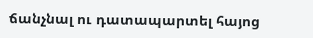ճանչնալ ու դատապարտել հայոց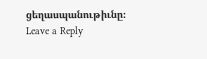ցեղասպանութիւնը։
Leave a Reply